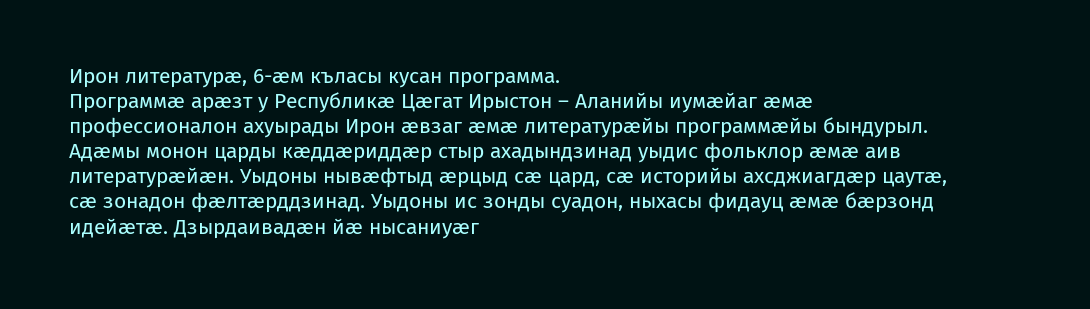Ирон литературæ, 6-æм къласы кусан программа.
Программæ арæзт у Республикæ Цæгат Ирыстон – Аланийы иумæйаг æмæ профессионалон ахуырады Ирон æвзаг æмæ литературæйы программæйы бындурыл.
Адæмы монон царды кæддæриддæр стыр ахадындзинад уыдис фольклор æмæ аив литературæйæн. Уыдоны нывæфтыд æрцыд сæ цард, сæ историйы ахсджиагдæр цаутæ, сæ зонадон фæлтæрддзинад. Уыдоны ис зонды суадон, ныхасы фидауц æмæ бæрзонд идейæтæ. Дзырдаивадæн йæ нысаниуæг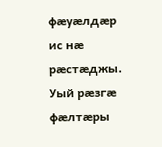фæуæлдæр ис нæ рæстæджы. Уый рæзгæ фæлтæры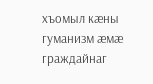хъомыл кæны гуманизм æмæ граждайнаг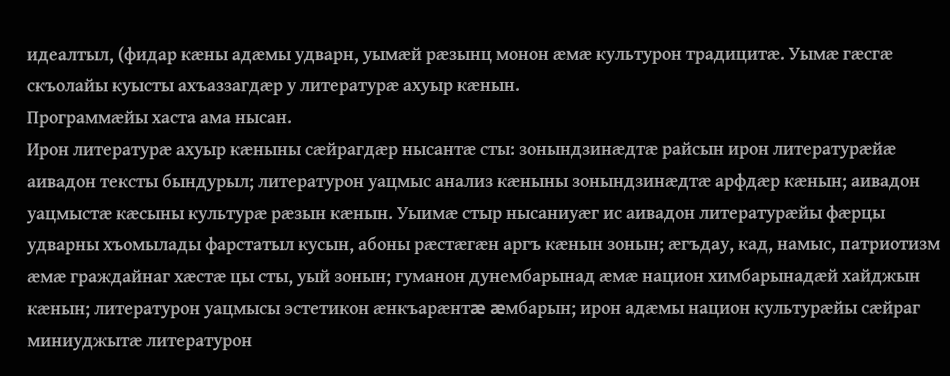идеалтыл, (фидар кæны адæмы удварн, уымæй рæзынц монон æмæ культурон традицитæ. Уымæ гæсгæ скъолайы куысты ахъаззагдæр у литературæ ахуыр кæнын.
Программæйы хаста ама нысан.
Ирон литературæ ахуыр кæныны сæйрагдæр нысантæ сты: зонындзинæдтæ райсын ирон литературæйæ аивадон тексты бындурыл; литературон уацмыс анализ кæныны зонындзинæдтæ арфдæр кæнын; аивадон уацмыстæ кæсыны культурæ рæзын кæнын. Уыимæ стыр нысаниуæг ис аивадон литературæйы фæрцы удварны хъомылады фарстатыл кусын, абоны рæстæгæн аргъ кæнын зонын; æгъдау, кад, намыс, патриотизм æмæ граждайнаг хæстæ цы сты, уый зонын; гуманон дунембарынад æмæ национ химбарынадæй хайджын кæнын; литературон уацмысы эстетикон æнкъарæнтæ æмбарын; ирон адæмы национ культурæйы сæйраг миниуджытæ литературон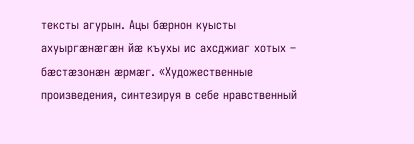тексты агурын. Ацы бæрнон куысты ахуыргæнæгæн йæ къухы ис ахсджиаг хотых – бæстæзонæн æрмæг. «Художественные произведения, синтезируя в себе нравственный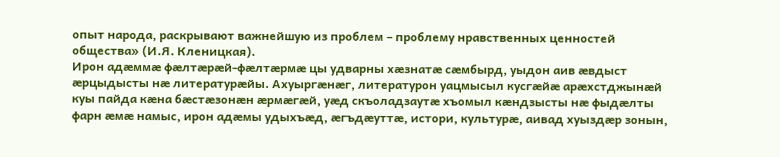опыт народа, раскрывают важнейшую из проблем – проблему нравственных ценностей общества» (И.Я. Кленицкая).
Ирон адæммæ фæлтæрæй-фæлтæрмæ цы удварны хæзнатæ сæмбырд, уыдон аив æвдыст æрцыдысты нæ литературæйы. Ахуыргæнæг, литературон уацмысыл кусгæйæ арæхстджынæй куы пайда кæна бæстæзонæн æрмæгæй, уæд скъоладзаутæ хъомыл кæндзысты нæ фыдæлты фарн æмæ намыс, ирон адæмы удыхъæд, æгъдæуттæ, истори, культурæ, аивад хуыздæр зонын,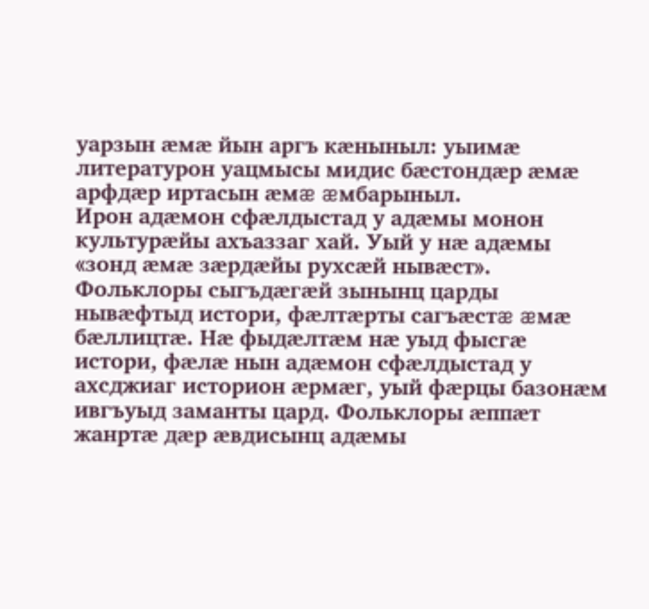уарзын æмæ йын аргъ кæныныл: уыимæ литературон уацмысы мидис бæстондæр æмæ арфдæр иртасын æмæ æмбарыныл.
Ирон адæмон сфæлдыстад у адæмы монон культурæйы ахъаззаг хай. Уый у нæ адæмы «зонд æмæ зæрдæйы рухсæй нывæст». Фольклоры сыгъдæгæй зынынц царды нывæфтыд истори, фæлтæрты сагъæстæ æмæ бæллицтæ. Нæ фыдæлтæм нæ уыд фысгæ истори, фæлæ нын адæмон сфæлдыстад у ахсджиаг историон æрмæг, уый фæрцы базонæм ивгъуыд заманты цард. Фольклоры æппæт жанртæ дæр æвдисынц адæмы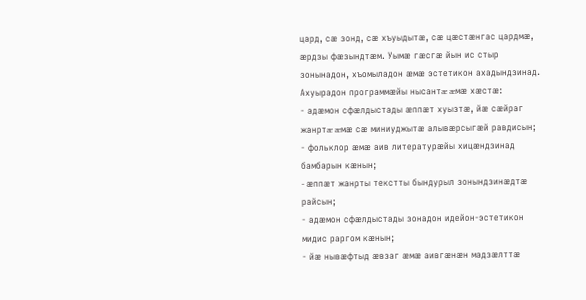цард, сæ зонд, сæ хъуыдытæ, сæ цæстæнгас цардмæ, æрдзы фæзындтæм. Уымæ гæсгæ йын ис стыр зонынадон, хъомыладон æмæ эстетикон ахадындзинад.
Ахуырадон программæйы нысантæ æмæ хæстæ:
- адæмон сфæлдыстады æппæт хуызтæ, йæ сæйраг жанртæ æмæ сæ миниуджытæ алывæрсыгæй равдисын;
- фольклор æмæ аив литературæйы хицæндзинад бамбарын кæнын;
- æппæт жанрты текстты бындурыл зонындзинæдтæ райсын;
- адæмон сфæлдыстады зонадон идейон-эстетикон мидис раргом кæнын;
- йæ нывæфтыд æвзаг æмæ аивгæнæн мадзæлттæ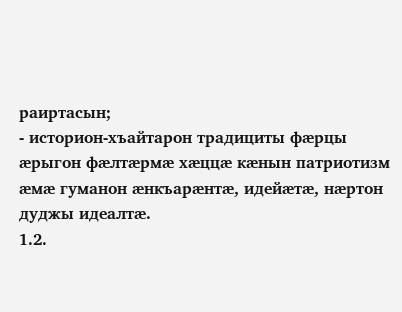раиртасын;
- историон-хъайтарон традициты фæрцы æрыгон фæлтæрмæ хæццæ кæнын патриотизм æмæ гуманон æнкъарæнтæ, идейæтæ, нæртон дуджы идеалтæ.
1.2.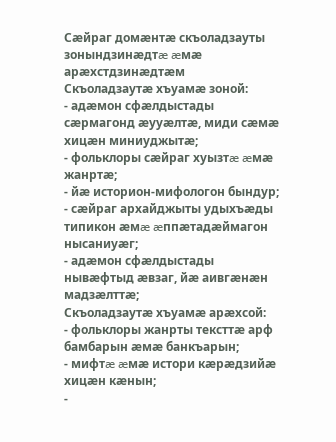Сæйраг домæнтæ скъоладзауты зонындзинæдтæ æмæ арæхстдзинæдтæм
Скъоладзаутæ хъуамæ зоной:
- адæмон сфæлдыстады сæрмагонд æууæлтæ, миди сæмæ хицæн миниуджытæ;
- фольклоры сæйраг хуызтæ æмæ жанртæ;
- йæ историон-мифологон бындур;
- сæйраг архайджыты удыхъæды типикон æмæ æппæтадæймагон нысаниуæг;
- адæмон сфæлдыстады нывæфтыд æвзаг, йæ аивгæнæн мадзæлттæ;
Скъоладзаутæ хъуамæ арæхсой:
- фольклоры жанрты тексттæ арф бамбарын æмæ банкъарын;
- мифтæ æмæ истори кæрæдзийæ хицæн кæнын;
-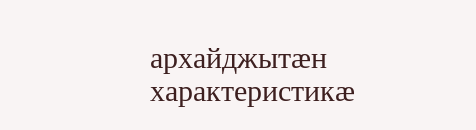архайджытæн характеристикæ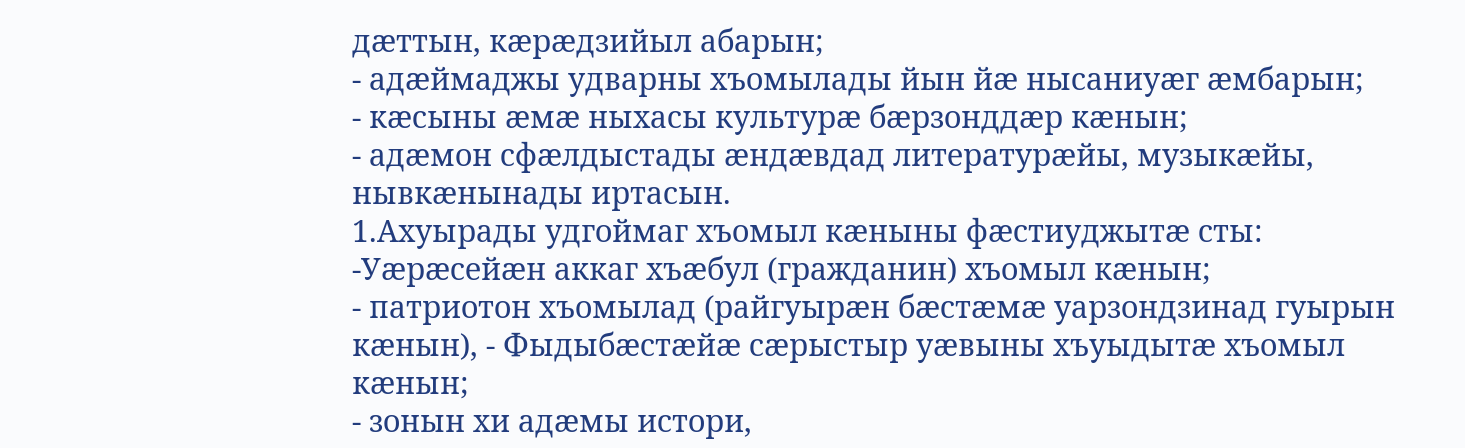дæттын, кæрæдзийыл абарын;
- адæймаджы удварны хъомылады йын йæ нысаниуæг æмбарын;
- кæсыны æмæ ныхасы культурæ бæрзонддæр кæнын;
- адæмон сфæлдыстады æндæвдад литературæйы, музыкæйы, нывкæнынады иртасын.
1.Ахуырады удгоймаг хъомыл кæныны фæстиуджытæ сты:
-Уæрæсейæн аккаг хъæбул (гражданин) хъомыл кæнын;
- патриотон хъомылад (райгуырæн бæстæмæ уарзондзинад гуырын кæнын), - Фыдыбæстæйæ сæрыстыр уæвыны хъуыдытæ хъомыл кæнын;
- зонын хи адæмы истори,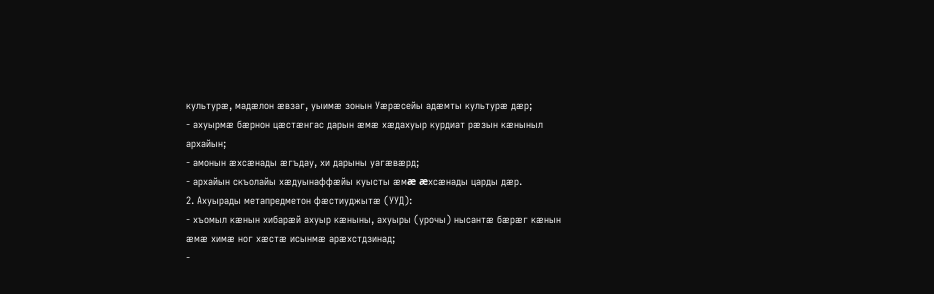культурæ, мадæлон æвзаг, уыимæ зонын Уæрæсейы адæмты культурæ дæр;
- ахуырмæ бæрнон цæстæнгас дарын æмæ хæдахуыр курдиат рæзын кæныныл архайын;
- амонын æхсæнады æгъдау, хи дарыны уагæвæрд;
- архайын скъолайы хæдуынаффæйы куысты æмæ æхсæнады царды дæр.
2. Ахуырады метапредметон фæстиуджытæ (УУД):
- хъомыл кæнын хибарæй ахуыр кæныны, ахуыры (урочы) нысантæ бæрæг кæнын æмæ химæ ног хæстæ исынмæ арæхстдзинад;
-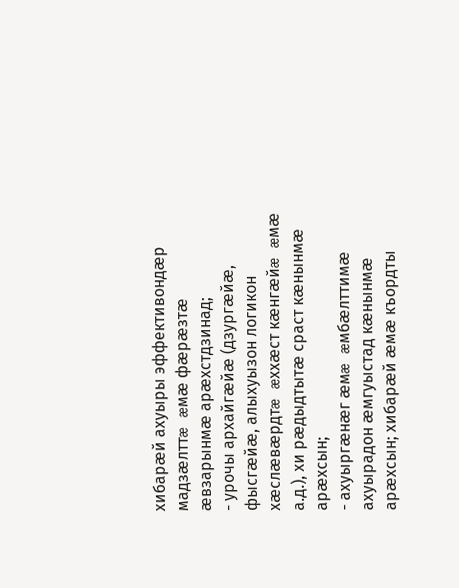хибарæй ахуыры эффективондæр мадзæлттæ æмæ фæрæзтæ æвзарынмæ арæхстдзинад;
- урочы архайгæйæ (дзургæйæ, фысгæйæ, алыхуызон логикон хæслæвæрдтæ æххæст кæнгæйæ æмæ а.д.), хи рæдыдтытæ сраст кæнынмæ арæхсын;
- ахуыргæнæг æмæ æмбæлттимæ ахуырадон æмгуыстад кæнынмæ арæхсын; хибарæй æмæ къордты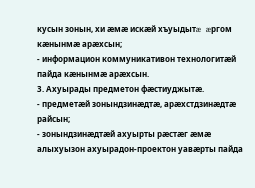кусын зонын, хи æмæ искæй хъуыдытæ æргом кæнынмæ арæхсын;
- информацион коммуникативон технологитæй пайда кæнынмæ арæхсын.
3. Ахуырады предметон фæстиуджытæ.
- предметæй зонындзинæдтæ, арæхстдзинæдтæ райсын;
- зонындзинæдтæй ахуырты рæстæг æмæ алыхуызон ахуырадон-проектон уавæрты пайда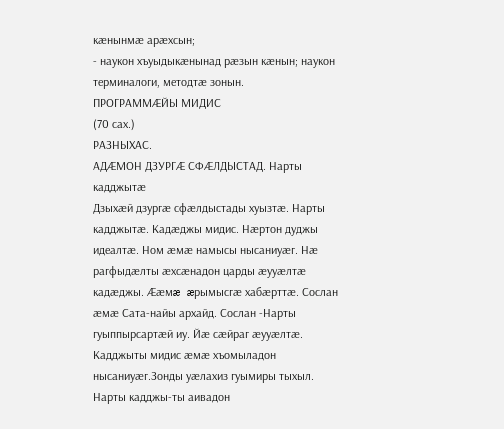кæнынмæ арæхсын;
- наукон хъуыдыкæнынад рæзын кæнын; наукон терминалоги, методтæ зонын.
ПРОГРАММÆЙЫ МИДИС
(70 сах.)
РАЗНЫХАС.
АДÆМОН ДЗУРГÆ СФÆЛДЫСТАД. Нарты кадджытæ
Дзыхæй дзургæ сфæлдыстады хуызтæ. Нарты кадджытæ. Кадæджы мидис. Нæртон дуджы идеалтæ. Ном æмæ намысы нысаниуæг. Нæ рагфыдæлты æхсæнадон царды æууæлтæ кадæджы. Ææмæ æрымысгæ хабæрттæ. Сослан æмæ Сата-найы архайд. Сослан -Нарты гуыппырсартæй иу. Йæ сæйраг æууæлтæ. Кадджыты мидис æмæ хъомыладон нысаниуæг.Зонды уæлахиз гуымиры тыхыл. Нарты кадджы-ты аивадон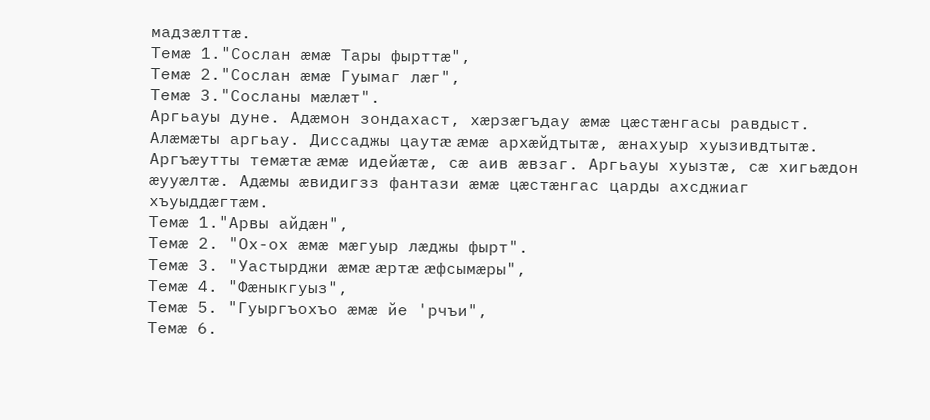мадзæлттæ.
Темæ 1."Сослан æмæ Тары фырттæ",
Темæ 2."Сослан æмæ Гуымаг лæг",
Темæ 3."Сосланы мæлæт".
Аргьауы дуне. Адæмон зондахаст, хæрзæгъдау æмæ цæстæнгасы равдыст. Алæмæты аргьау. Диссаджы цаутæ æмæ архæйдтытæ, æнахуыр хуызивдтытæ. Аргъæутты темæтæ æмæ идейæтæ, сæ аив æвзаг. Аргьауы хуызтæ, сæ хигьæдон æууæлтæ. Адæмы æвидигзз фантази æмæ цæстæнгас царды ахсджиаг хъуыддæгтæм.
Темæ 1."Арвы айдæн",
Темæ 2. "Ох-ох æмæ мæгуыр лæджы фырт".
Темæ 3. "Уастырджи æмæ æртæ æфсымæры",
Темæ 4. "Фæныкгуыз",
Темæ 5. "Гуыргъохъо æмæ йе 'рчъи",
Темæ 6.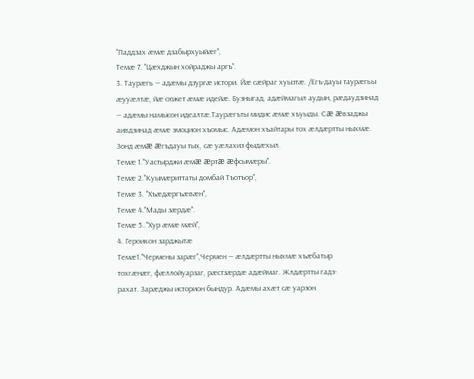"Паддзах æмæ дзабырхуыйæг",
Темæ 7. "Цæхджын хойраджы аргъ".
3. Таурæгь — адæмы дзургæ истори. Йæ сæйраг хуызтæ. /Егъ-дауы таурæгьы æууæлтæ, йæ сюжет æмæ идейæ. Бузныгад, адæймагыл аудын, рæдаудзинад — адæмы намысон идеалтæ.Таурæгъты мидис æмæ хъуыды. Сæ æвзаджы аивдзинад æмæ эмоцион хъомыс. Адæмон хъайтары тох æлдæртты ныхмæ. Зонд æмæ æгъдауы тых, сæ уæлахиз фыдæхыл.
Темæ 1."Уастырджи æмæ æртæ æфсымæры".
Темæ 2."Куымæриттаты домбай Тъотъор",
Темæ 3. "Хъæдæргъæвæн",
Темæ 4."Мады зæрдæ".
Темæ 5.."Хур æмæ мæй",
4. Героикон зарджытæ
Темæ1."Чермены зарæг",Чермен — æлдæртты ныхмæ хъæбатыр
тохгæнæг, фæллойуарзаг, рæстзæрдæ адæймаг. Жлдæртты гадз-
рахат. Зарæджы историон бындур. Адæмы ахæт сæ уарзон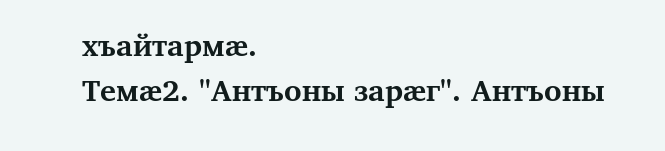хъайтармæ.
Темæ2. "Антъоны зарæг". Антъоны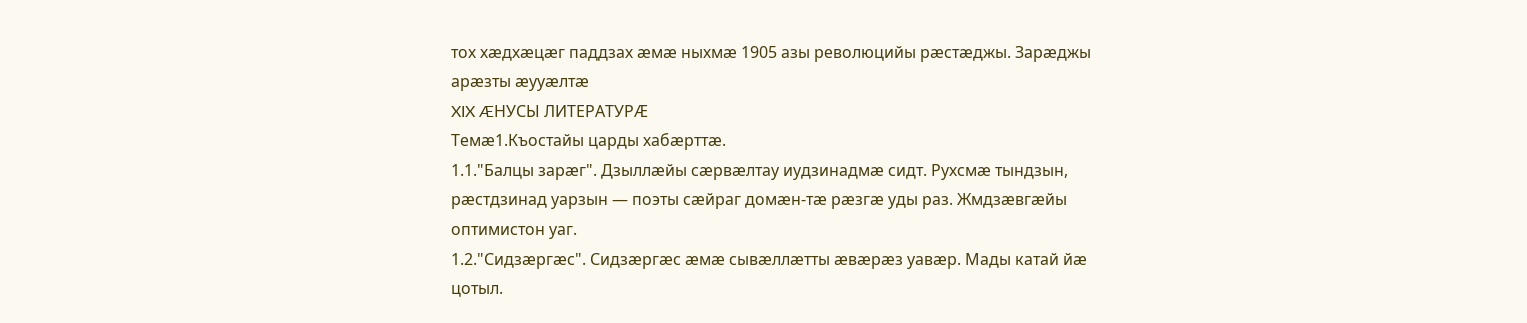тох хæдхæцæг паддзах æмæ ныхмæ 1905 азы революцийы рæстæджы. Зарæджы арæзты æууæлтæ
XIX ÆНУСЫ ЛИТЕРАТУРÆ
Темæ1.Къостайы царды хабæрттæ.
1.1."Балцы зарæг". Дзыллæйы сæрвæлтау иудзинадмæ сидт. Рухсмæ тындзын, рæстдзинад уарзын — поэты сæйраг домæн-тæ рæзгæ уды раз. Жмдзæвгæйы оптимистон уаг.
1.2."Сидзæргæс". Сидзæргæс æмæ сывæллæтты æвæрæз уавæр. Мады катай йæ цотыл.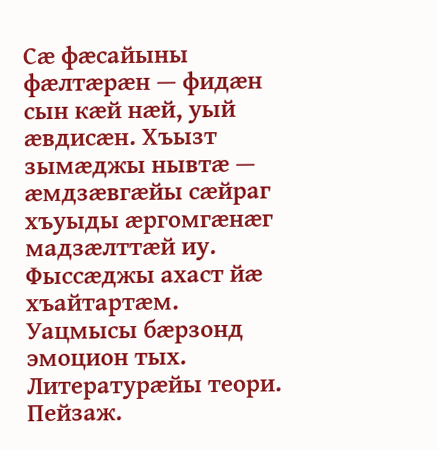Сæ фæсайыны фæлтæрæн — фидæн сын кæй нæй, уый æвдисæн. Хъызт зымæджы нывтæ — æмдзæвгæйы сæйраг хъуыды æргомгæнæг мадзæлттæй иу. Фыссæджы ахаст йæ хъайтартæм. Уацмысы бæрзонд эмоцион тых. Литературæйы теори. Пейзаж.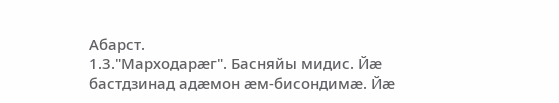Абарст.
1.3."Марходарæг". Басняйы мидис. Йæ бастдзинад адæмон æм-бисондимæ. Йæ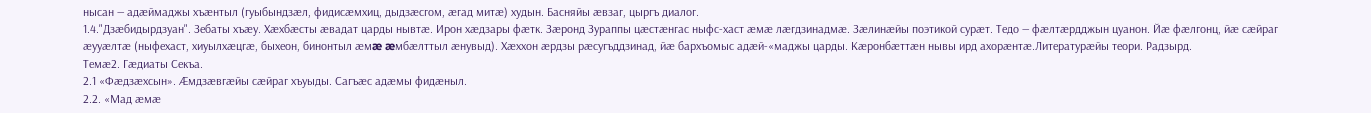нысан — адæймаджы хъæнтыл (гуыбындзæл, фидисæмхиц, дыдзæсгом, æгад митæ) худын. Басняйы æвзаг, цыргъ диалог.
1.4."Дзæбидырдзуан". Зебаты хъæу. Хæхбæсты æвадат царды нывтæ. Ирон хæдзары фæтк. Зæронд Зураппы цæстæнгас ныфс-хаст æмæ лæгдзинадмæ. Зæлинæйы поэтикой сурæт. Тедо — фæлтæрдджын цуанон. Йæ фæлгонц, йæ сæйраг æууæлтæ (ныфехаст, хиуылхæцгæ, быхеон, бинонтыл æмæ æмбæлттыл æнувыд). Хæххон æрдзы рæсугъддзинад, йæ бархъомыс адæй-«маджы царды. Кæронбæттæн нывы ирд ахорæнтæ.Литературæйы теори. Радзырд.
Темæ2. Гæдиаты Секъа.
2.1 «Фæдзæхсын». Æмдзæвгæйы сæйраг хъуыды. Сагъæс адæмы фидæныл.
2.2. «Мад æмæ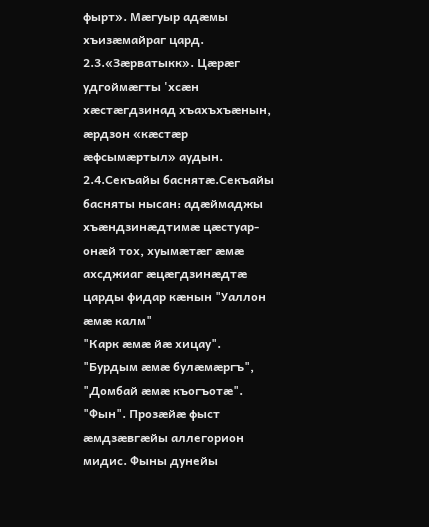фырт». Мæгуыр адæмы хъизæмайраг цард.
2.3.«Зæрватыкк». Цæрæг удгоймæгты 'хсæн хæстæгдзинад хъахъхъæнын, æрдзон «кæстæр æфсымæртыл» аудын.
2.4.Секъайы баснятæ.Секъайы басняты нысан: адæймаджы хъæндзинæдтимæ цæстуар-онæй тох, хуымæтæг æмæ ахсджиаг æцæгдзинæдтæ царды фидар кæнын "Уаллон æмæ калм"
"Карк æмæ йæ хицау".
"Бурдым æмæ булæмæргъ", "Домбай æмæ къогъотæ".
"Фын". Прозæйæ фыст æмдзæвгæйы аллегорион мидис. Фыны дунейы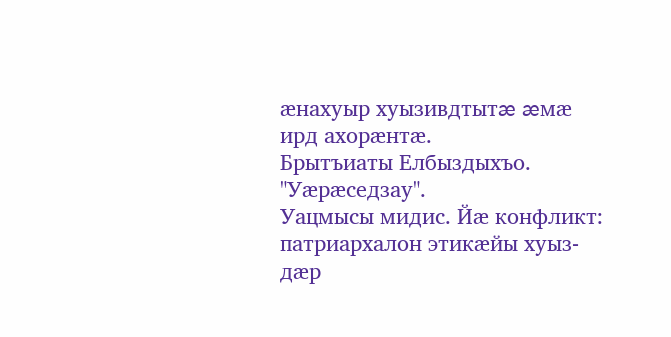æнахуыр хуызивдтытæ æмæ ирд ахорæнтæ.
Брытъиаты Елбыздыхъо. "Уæрæседзау".
Уацмысы мидис. Йæ конфликт: патриархалон этикæйы хуыз-дæр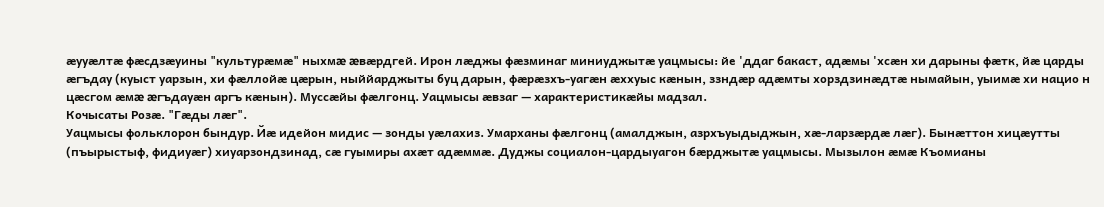æууæлтæ фæсдзæуины "культурæмæ" ныхмæ æвæрдгей. Ирон лæджы фæзминаг миниуджытæ уацмысы: йе 'ддаг бакаст, адæмы 'хсæн хи дарыны фæтк, йæ царды æгъдау (куыст уарзын, хи фæллойæ цæрын, ныййарджыты буц дарын, фæрæзхъ-уагæн æххуыс кæнын, ззндæр адæмты хорздзинæдтæ нымайын, уыимæ хи нацио н цæсгом æмæ æгъдауæн аргъ кæнын). Муссæйы фæлгонц. Уацмысы æвзаг — характеристикæйы мадзал.
Кочысаты Розæ. "Гæды лæг".
Уацмысы фольклорон бындур. Йæ идейон мидис — зонды уæлахиз. Умарханы фæлгонц (амалджын, азрхъуыдыджын, хæ-ларзæрдæ лæг). Бынæттон хицæутты (пъырыстыф, фидиуæг) хиуарзондзинад, сæ гуымиры ахæт адæммæ. Дуджы социалон-цардыуагон бæрджытæ уацмысы. Мызылон æмæ Къомианы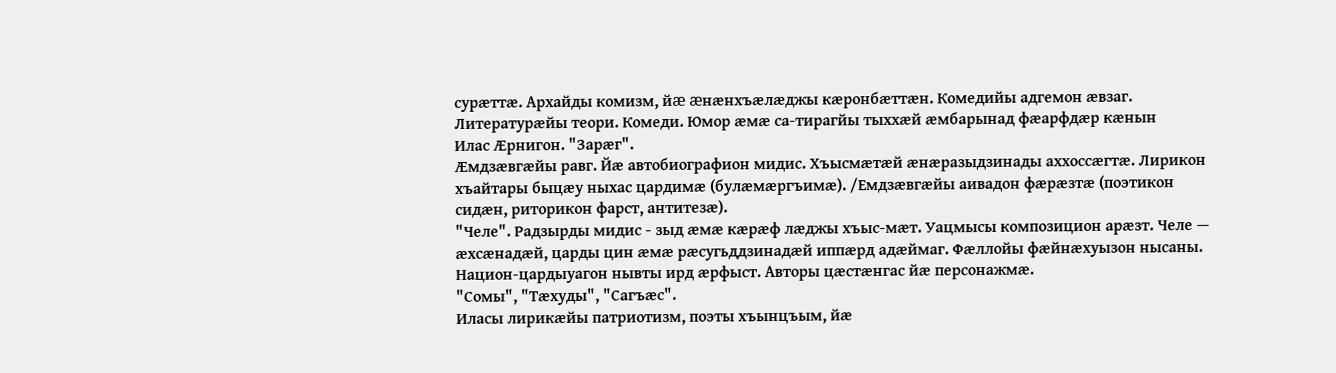сурæттæ. Архайды комизм, йæ æнæнхъæлæджы кæронбæттæн. Комедийы адгемон æвзаг.
Литературæйы теори. Комеди. Юмор æмæ са-тирагйы тыххæй æмбарынад фæарфдæр кæнын
Илас Æрнигон. "Зарæг".
Æмдзæвгæйы равг. Йæ автобиографион мидис. Хъысмæтæй æнæразыдзинады аххоссæгтæ. Лирикон хъайтары быцæу ныхас цардимæ (булæмæргъимæ). /Емдзæвгæйы аивадон фæрæзтæ (поэтикон сидæн, риторикон фарст, антитезæ).
"Челе". Радзырды мидис - зыд æмæ кæрæф лæджы хъыс-мæт. Уацмысы композицион арæзт. Челе — æхсæнадæй, царды цин æмæ рæсугьддзинадæй иппæрд адæймаг. Фæллойы фæйнæхуызон нысаны. Национ-цардыуагон нывты ирд æрфыст. Авторы цæстæнгас йæ персонажмæ.
"Сомы", "Тæхуды", "Сагъæс".
Иласы лирикæйы патриотизм, поэты хъынцъым, йæ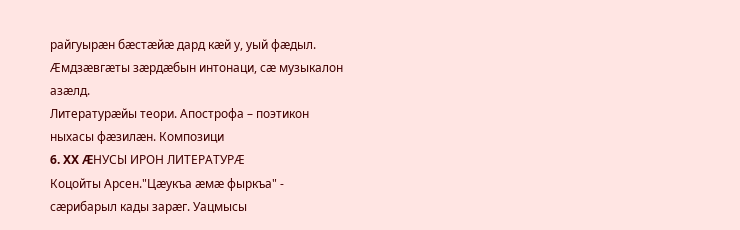райгуырæн бæстæйæ дард кæй у, уый фæдыл. Æмдзæвгæты зæрдæбын интонаци, сæ музыкалон азæлд.
Литературæйы теори. Апострофа – поэтикон ныхасы фæзилæн. Композици
6. XX ÆНУСЫ ИРОН ЛИТЕРАТУРÆ
Коцойты Арсен."Цæукъа æмæ фыркъа" - сæрибарыл кады зарæг. Уацмысы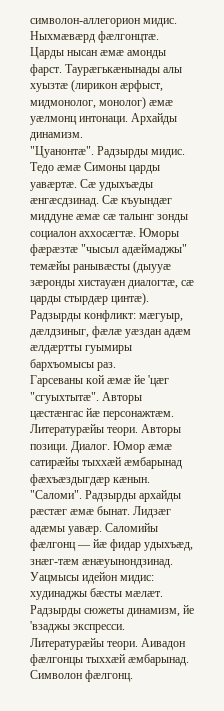символон-аллегорион мидис. Ныхмæвæрд фæлгонцтæ. Царды нысан æмæ амонды фарст. Таурæгькæнынады алы хуызтæ (лирикон æрфыст, мидмонолог, монолог) æмæ уæлмонц интонаци. Архайды динамизм.
"Цуанонтæ". Радзырды мидис. Тедо æмæ Симоны царды уавæртæ. Сæ удыхъæды æнгæсдзинад. Сæ къуындæг миддуне æмæ сæ талынг зонды социалон аххосæгтæ. Юморы фæрæзтæ "чысыл адæймаджы" темæйы ранывæсты (дыууæ зæронды хистауæн диалогтæ, сæ царды стырдæр цинтæ). Радзырды конфликт: мæгуыр, дæлдзиныг, фæлæ уæздан адæм æлдæртты гуымиры бархъомысы раз.
Гарсеваны кой æмæ йе 'цæг "сгуыхтытæ". Авторы цæстæнгас йæ персонажтæм.
Литературæйы теори. Авторы позици. Диалог. Юмор æмæ сатирæйы тыххæй æмбарынад фæхъæздыгдæр кæнын.
"Саломи". Радзырды архайды рæстæг æмæ бынат. Лидзæг адæмы уавæр. Саломийы фæлгонц — йæ фидар удыхъæд, знæг-тæм æнæуынондзинад. Уацмысы идейон мидис: худинаджы бæсты мæлæт. Радзырды сюжеты динамизм, йе 'взаджы экспресси.
Литературæйы теори. Аивадон фæлгонцы тыххæй æмбарынад. Символон фæлгонц.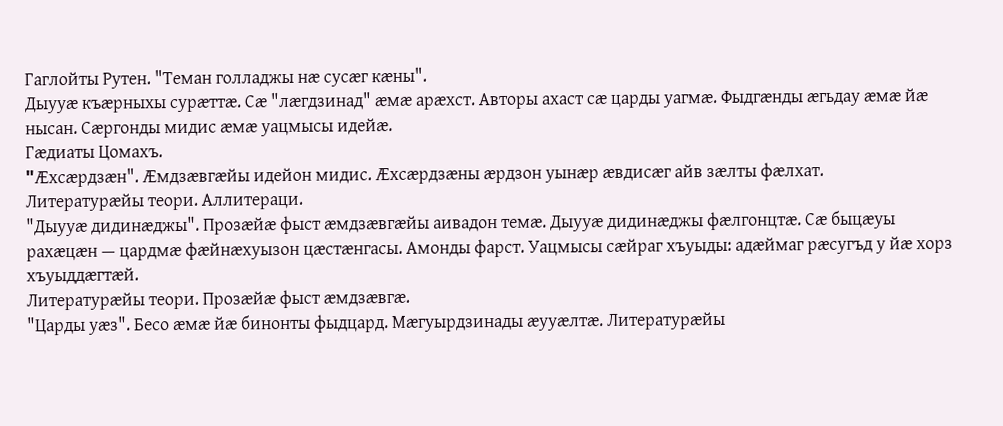Гаглойты Рутен. "Теман голладжы нæ сусæг кæны".
Дыууæ къæрныхы сурæттæ. Сæ "лæгдзинад" æмæ арæхст. Авторы ахаст сæ царды уагмæ. Фыдгæнды æгьдау æмæ йæ нысан. Сæргонды мидис æмæ уацмысы идейæ.
Гæдиаты Цомахъ.
"Æхсæрдзæн". Æмдзæвгæйы идейон мидис. Æхсæрдзæны æрдзон уынæр æвдисæг айв зæлты фæлхат.
Литературæйы теори. Аллитераци.
"Дыууæ дидинæджы". Прозæйæ фыст æмдзæвгæйы аивадон темæ. Дыууæ дидинæджы фæлгонцтæ. Сæ быцæуы рахæцæн — цардмæ фæйнæхуызон цæстæнгасы. Амонды фарст. Уацмысы сæйраг хъуыды: адæймаг рæсугъд у йæ хорз хъуыддæгтæй.
Литературæйы теори. Прозæйæ фыст æмдзæвгæ.
"Царды уæз". Бесо æмæ йæ бинонты фыдцард. Мæгуырдзинады æууæлтæ. Литературæйы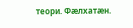теори. Фæлхатæн.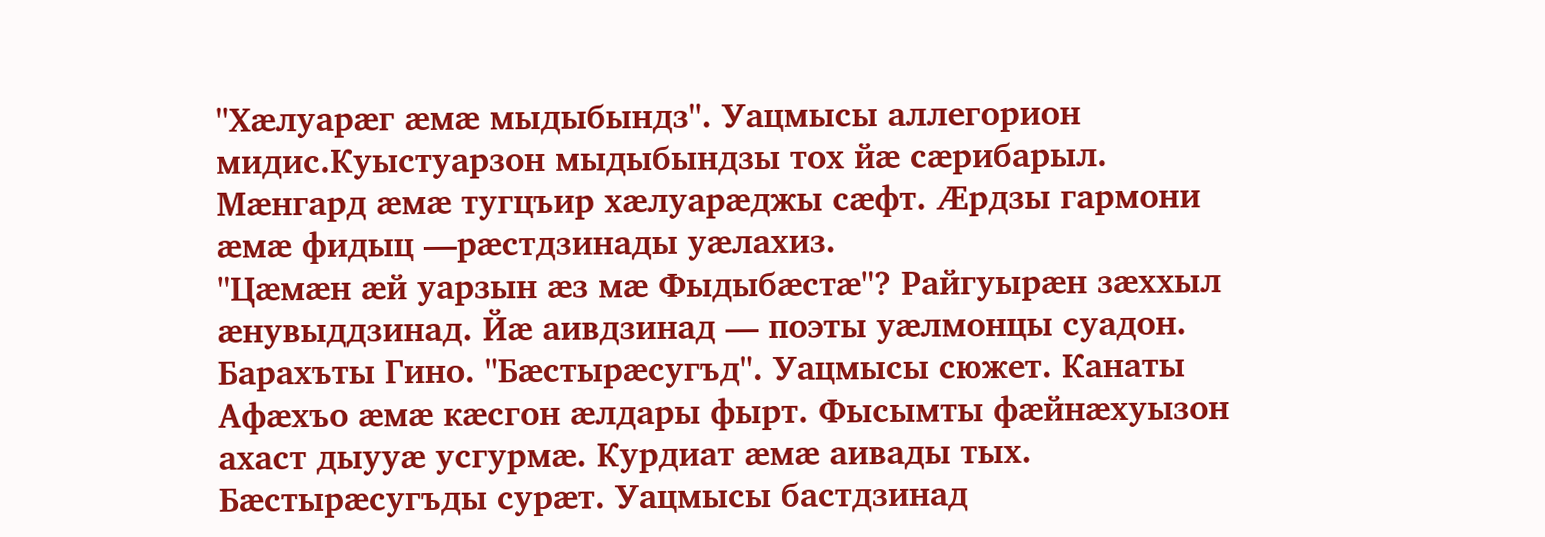"Хæлуарæг æмæ мыдыбындз". Уацмысы аллегорион мидис.Куыстуарзон мыдыбындзы тох йæ сæрибарыл. Мæнгард æмæ тугцъир хæлуарæджы сæфт. Æрдзы гармони æмæ фидыц —рæстдзинады уæлахиз.
"Цæмæн æй уарзын æз мæ Фыдыбæстæ"? Райгуырæн зæххыл æнувыддзинад. Йæ аивдзинад — поэты уæлмонцы суадон.
Барахъты Гино. "Бæстырæсугъд". Уацмысы сюжет. Канаты Афæхъо æмæ кæсгон æлдары фырт. Фысымты фæйнæхуызон ахаст дыууæ усгурмæ. Курдиат æмæ аивады тых. Бæстырæсугъды сурæт. Уацмысы бастдзинад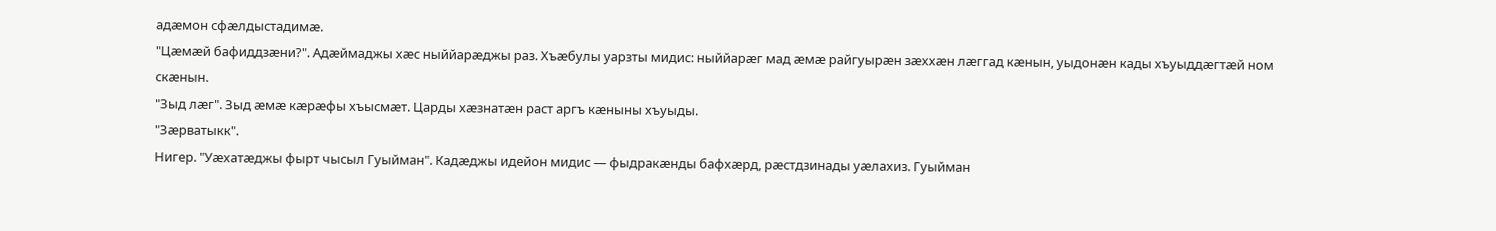адæмон сфæлдыстадимæ.
"Цæмæй бафиддзæни?". Адæймаджы хæс ныййарæджы раз. Хъæбулы уарзты мидис: ныййарæг мад æмæ райгуырæн зæххæн лæггад кæнын, уыдонæн кады хъуыддæгтæй ном скæнын.
"Зыд лæг". Зыд æмæ кæрæфы хъысмæт. Царды хæзнатæн раст аргъ кæныны хъуыды.
"Зæрватыкк".
Нигер. "Уæхатæджы фырт чысыл Гуыйман". Кадæджы идейон мидис — фыдракæнды бафхæрд, рæстдзинады уæлахиз. Гуыйман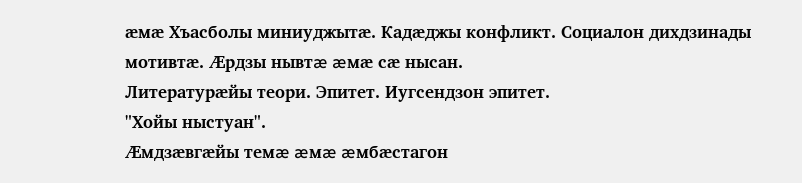æмæ Хъасболы миниуджытæ. Кадæджы конфликт. Социалон дихдзинады мотивтæ. Æрдзы нывтæ æмæ сæ нысан.
Литературæйы теори. Эпитет. Иугсендзон эпитет.
"Хойы ныстуан".
Æмдзæвгæйы темæ æмæ æмбæстагон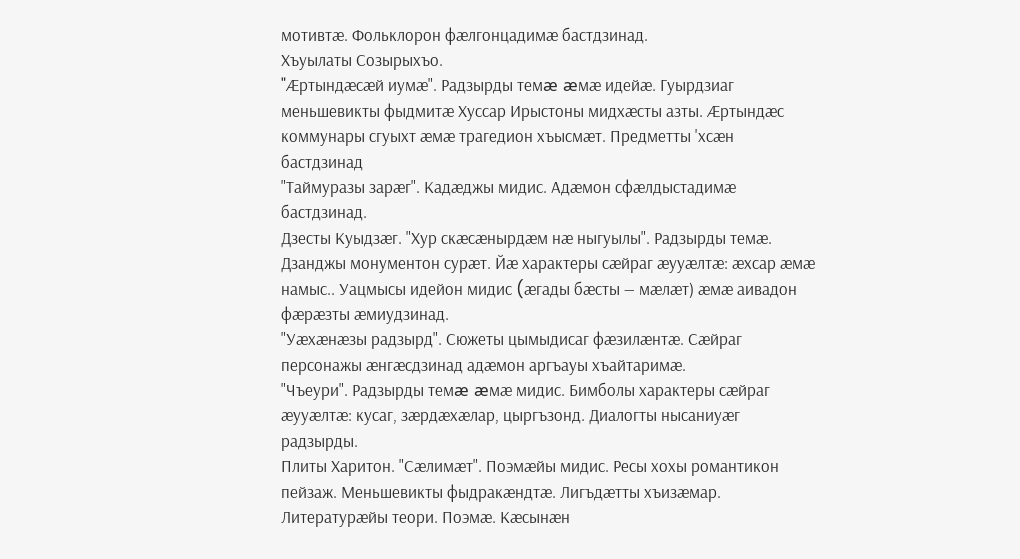мотивтæ. Фольклорон фæлгонцадимæ бастдзинад.
Хъуылаты Созырыхъо.
"Æртындæсæй иумæ". Радзырды темæ æмæ идейæ. Гуырдзиаг меньшевикты фыдмитæ Хуссар Ирыстоны мидхæсты азты. Æртындæс коммунары сгуыхт æмæ трагедион хъысмæт. Предметты 'хсæн бастдзинад
"Таймуразы зарæг". Кадæджы мидис. Адæмон сфæлдыстадимæ бастдзинад.
Дзесты Куыдзæг. "Хур скæсæнырдæм нæ ныгуылы". Радзырды темæ. Дзанджы монументон сурæт. Йæ характеры сæйраг æууæлтæ: æхсар æмæ намыс.. Уацмысы идейон мидис (æгады бæсты — мæлæт) æмæ аивадон фæрæзты æмиудзинад.
"Уæхæнæзы радзырд". Сюжеты цымыдисаг фæзилæнтæ. Сæйраг персонажы æнгæсдзинад адæмон аргъауы хъайтаримæ.
"Чъеури". Радзырды темæ æмæ мидис. Бимболы характеры сæйраг æууæлтæ: кусаг, зæрдæхæлар, цыргъзонд. Диалогты нысаниуæг радзырды.
Плиты Харитон. "Сæлимæт". Поэмæйы мидис. Ресы хохы романтикон пейзаж. Меньшевикты фыдракæндтæ. Лигъдæтты хъизæмар.
Литературæйы теори. Поэмæ. Кæсынæн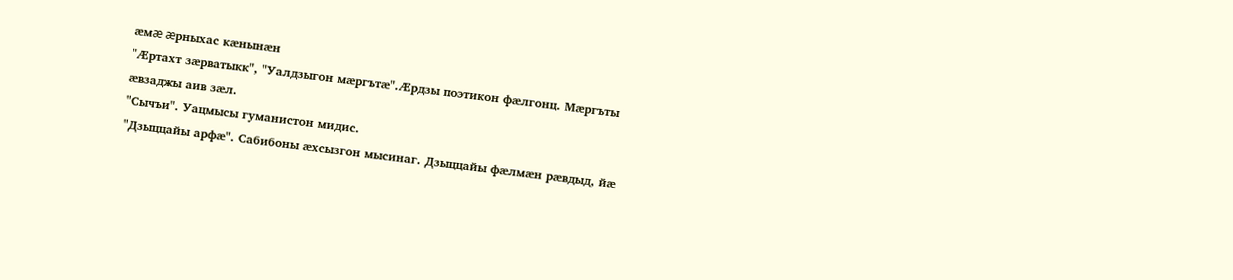æмæ æрныхас кæнынæн
"Æртахт зæрватыкк", "Уалдзыгон мæргътæ".Æрдзы поэтикон фæлгонц. Мæргъты æвзаджы аив зæл.
"Сычъи". Уацмысы гуманистон мидис.
"Дзыццайы арфæ". Сабибоны æхсызгон мысинаг. Дзыццайы фæлмæн рæвдыд, йæ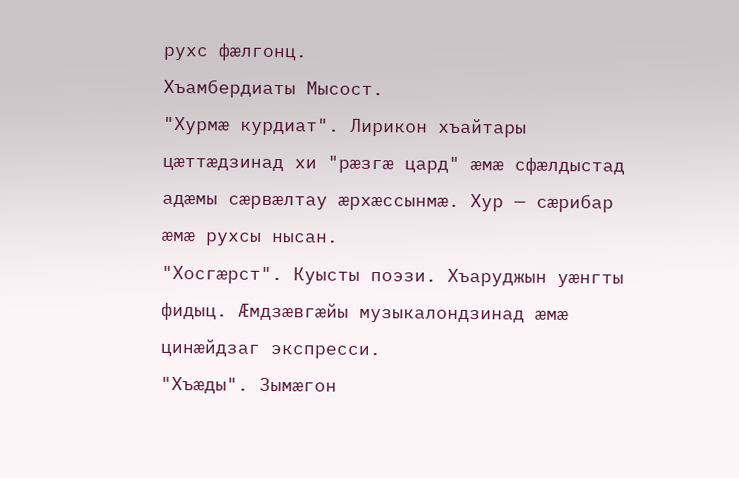рухс фæлгонц.
Хъамбердиаты Мысост.
"Хурмæ курдиат". Лирикон хъайтары цæттæдзинад хи "рæзгæ цард" æмæ сфæлдыстад адæмы сæрвæлтау æрхæссынмæ. Хур — сæрибар æмæ рухсы нысан.
"Хосгæрст". Куысты поэзи. Хъаруджын уæнгты фидыц. Æмдзæвгæйы музыкалондзинад æмæ цинæйдзаг экспресси.
"Хъæды". Зымæгон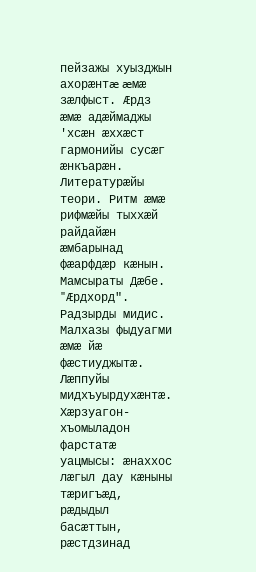пейзажы хуызджын ахорæнтæ æмæ зæлфыст. Æрдз æмæ адæймаджы 'хсæн æххæст гармонийы сусæг æнкъарæн.
Литературæйы теори. Ритм æмæ рифмæйы тыххæй райдайæн æмбарынад фæарфдæр кæнын.
Мамсыраты Дæбе. "Æрдхорд".
Радзырды мидис. Малхазы фыдуагми æмæ йæ фæстиуджытæ. Лæппуйы мидхъуырдухæнтæ. Хæрзуагон-хъомыладон фарстатæ уацмысы: æнаххос лæгыл дау кæныны тæригъæд, рæдыдыл басæттын, рæстдзинад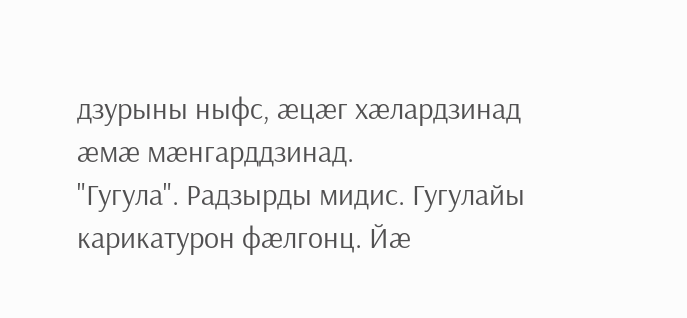дзурыны ныфс, æцæг хæлардзинад æмæ мæнгарддзинад.
"Гугула". Радзырды мидис. Гугулайы карикатурон фæлгонц. Йæ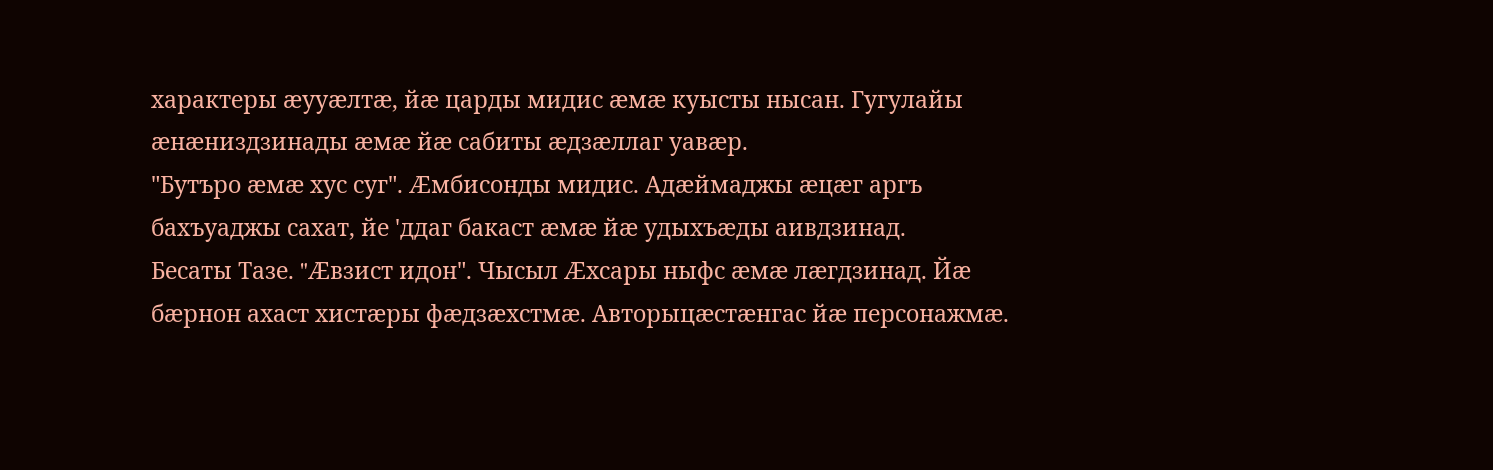характеры æууæлтæ, йæ царды мидис æмæ куысты нысан. Гугулайы æнæниздзинады æмæ йæ сабиты æдзæллаг уавæр.
"Бутъро æмæ хус суг". Æмбисонды мидис. Адæймаджы æцæг аргъ бахъуаджы сахат, йе 'ддаг бакаст æмæ йæ удыхъæды аивдзинад.
Бесаты Тазе. "Æвзист идон". Чысыл Æхсары ныфс æмæ лæгдзинад. Йæ
бæрнон ахаст хистæры фæдзæхстмæ. Авторыцæстæнгас йæ персонажмæ.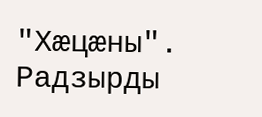"Хæцæны". Радзырды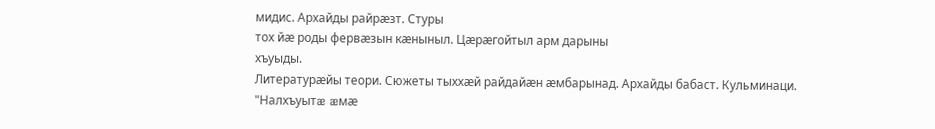мидис. Архайды райрæзт. Стуры
тох йæ роды фервæзын кæныныл. Цæрæгойтыл арм дарыны
хъуыды.
Литературæйы теори. Сюжеты тыххæй райдайæн æмбарынад. Архайды бабаст. Кульминаци.
"Налхъуытæ æмæ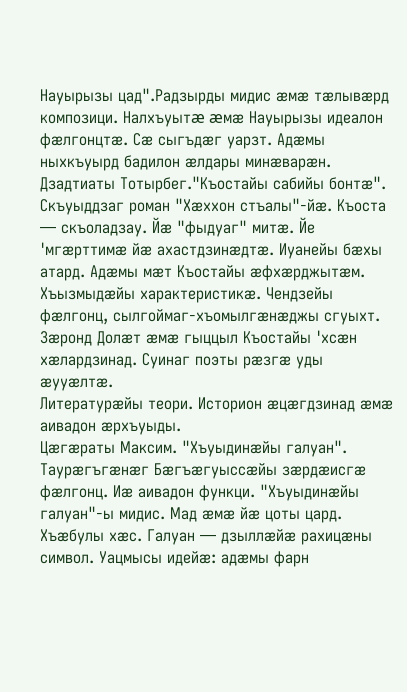Науырызы цад".Радзырды мидис æмæ тæлывæрд композици. Налхъуытæ æмæ Науырызы идеалон фæлгонцтæ. Сæ сыгъдæг уарзт. Адæмы ныхкъуырд бадилон æлдары минæварæн.
Дзадтиаты Тотырбег."Къостайы сабийы бонтæ". Скъуыддзаг роман "Хæххон стъалы"-йæ. Къоста — скъоладзау. Йæ "фыдуаг" митæ. Йе 'мгæрттимæ йæ ахастдзинæдтæ. Иуанейы бæхы атард. Адæмы мæт Къостайы æфхæрджытæм. Хъызмыдæйы характеристикæ. Чендзейы фæлгонц, сылгоймаг-хъомылгæнæджы сгуыхт. Зæронд Долæт æмæ гыццыл Къостайы 'хсæн хæлардзинад. Суинаг поэты рæзгæ уды æууæлтæ.
Литературæйы теори. Историон æцæгдзинад æмæ аивадон æрхъуыды.
Цæгæраты Максим. "Хъуыдинæйы галуан".
Таурæгъгæнæг Бæгъæгуыссæйы зæрдæисгæ фæлгонц. Иæ аивадон функци. "Хъуыдинæйы галуан"-ы мидис. Мад æмæ йæ цоты цард. Хъæбулы хæс. Галуан — дзыллæйæ рахицæны символ. Уацмысы идейæ: адæмы фарн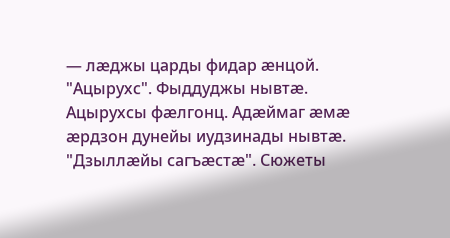— лæджы царды фидар æнцой.
"Ацырухс". Фыддуджы нывтæ. Ацырухсы фæлгонц. Адæймаг æмæ æрдзон дунейы иудзинады нывтæ.
"Дзыллæйы сагъæстæ". Сюжеты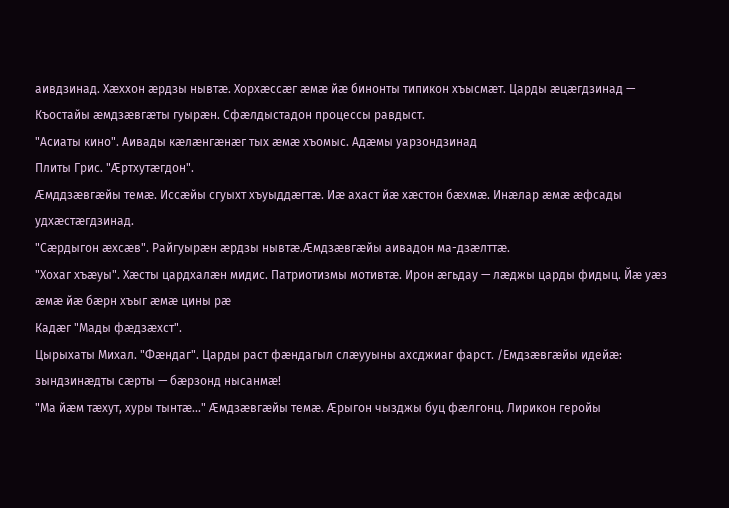аивдзинад. Хæххон æрдзы нывтæ. Хорхæссæг æмæ йæ бинонты типикон хъысмæт. Царды æцæгдзинад — Къостайы æмдзæвгæты гуырæн. Сфæлдыстадон процессы равдыст.
"Асиаты кино". Аивады кæлæнгæнæг тых æмæ хъомыс. Адæмы уарзондзинад
Плиты Грис. "Æртхутæгдон".
Æмддзæвгæйы темæ. Иссæйы сгуыхт хъуыддæгтæ. Иæ ахаст йæ хæстон бæхмæ. Инæлар æмæ æфсады удхæстæгдзинад.
"Сæрдыгон æхсæв". Райгуырæн æрдзы нывтæ.Æмдзæвгæйы аивадон ма-дзæлттæ.
"Хохаг хъæуы". Хæсты цардхалæн мидис. Патриотизмы мотивтæ. Ирон æгьдау — лæджы царды фидыц. Йæ уæз æмæ йæ бæрн хъыг æмæ цины рæ
Кадæг "Мады фæдзæхст".
Цырыхаты Михал. "Фæндаг". Царды раст фæндагыл слæууыны ахсджиаг фарст. /Емдзæвгæйы идейæ: зындзинæдты сæрты — бæрзонд нысанмæ!
"Ма йæм тæхут, хуры тынтæ..." Æмдзæвгæйы темæ. Æрыгон чызджы буц фæлгонц. Лирикон геройы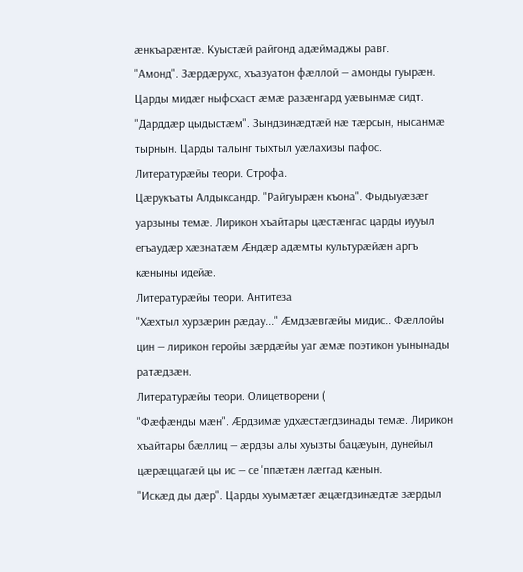æнкъарæнтæ. Куыстæй райгонд адæймаджы равг.
"Амонд". Зæрдæрухс, хъазуатон фæллой — амонды гуырæн. Царды мидæг ныфсхаст æмæ разæнгард уæвынмæ сидт.
"Дарддæр цыдыстæм". Зындзинæдтæй нæ тæрсын, нысанмæ тырнын. Царды талынг тыхтыл уæлахизы пафос. Литературæйы теори. Строфа.
Цæрукъаты Алдыксандр. "Райгуырæн къона". Фыдыуæзæг уарзыны темæ. Лирикон хъайтары цæстæнгас царды иууыл егъаудæр хæзнатæм Æндæр адæмты культурæйæн аргъ кæныны идейæ.
Литературæйы теори. Антитеза
"Хæхтыл хурзæрин рæдау..." Æмдзæвгæйы мидис.. Фæллойы цин — лирикон геройы зæрдæйы уаг æмæ поэтикон уынынады ратæдзæн.
Литературæйы теори. Олицетворени (
"Фæфæнды мæн". Æрдзимæ удхæстæгдзинады темæ. Лирикон хъайтары бæллиц — æрдзы алы хуызты бацæуын, дунейыл цæрæццагæй цы ис — се 'ппæтæн лæггад кæнын.
"Искæд ды дæр". Царды хуымæтæг æцæгдзинæдтæ зæрдыл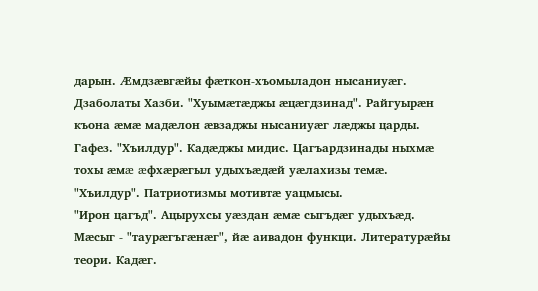дарын. Æмдзæвгæйы фæткон-хъомыладон нысаниуæг.
Дзаболаты Хазби. "Хуымæтæджы æцæгдзинад". Райгуырæн къона æмæ мадæлон æвзаджы нысаниуæг лæджы царды.
Гафез. "Хъилдур". Кадæджы мидис. Цагъардзинады ныхмæ тохы æмæ æфхæрæгыл удыхъæдæй уæлахизы темæ.
"Хъилдур". Патриотизмы мотивтæ уацмысы.
"Ирон цагъд". Ацырухсы уæздан æмæ сыгъдæг удыхъæд. Мæсыг - "таурæгъгæнæг", йæ аивадон функци. Литературæйы теори. Кадæг.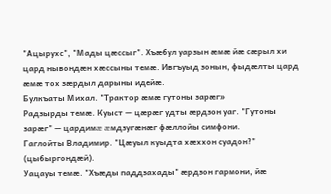"Ацырухс", "Мады цæссыг". Хъæбул уарзын æмæ йæ сæрыл хи цард нывондæн хæссыны темæ. Ивгъуыд зонын, фыдæлты цард æмæ тох зæрдыл дарыны идейæ.
Булкъаты Михал. "Трактор æмæ гутоны зарæг»
Радзырды темæ. Куыст — цæрæг удты æрдзон уаг. "Гутоны зарæг" — цардимæ æмдзугæнæг фæллойы симфони.
Гаглойты Владимир. "Цæуыл куыдта хæххон суадон?" (цыбыргондæй).
Уацауы темæ. "Хъæды паддзахады" æрдзон гармони, йæ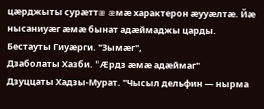цæрджыты сурæттæ æмæ характерон æууæлтæ. Йæ нысаниуæг æмæ бынат адæймаджы царды.
Бестауты Гиуæрги. "Зымæг",
Дзаболаты Хазби. "Æрдз æмæ адæймаг"
Дзуццаты Хадзы-Мурат. "Чысыл дельфин — нырма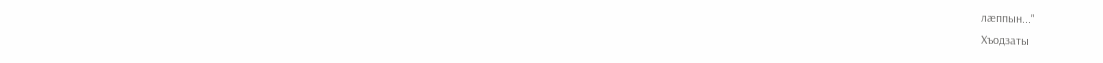лæппын..."
Хъодзаты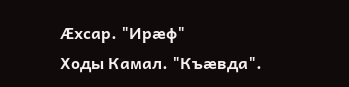Æхсар. "Ирæф"
Ходы Камал. "Къæвда".